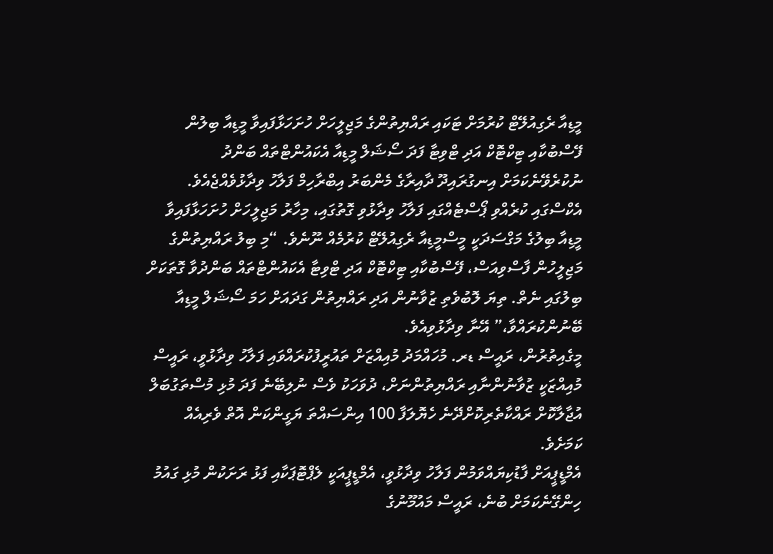މީޑިއާ ރެގިއުލޭޓް ކުރުމަށް ޓަކައި ރައްޔިތުންގެ މަޖިލީހަށް ހުށަހަޅާފައިވާ މީޑިއާ ބިލުން ފޭސްބުކާއި ޓިކްޓޮކް އަދި ޓްވިޓާ ފަދަ ސޯޝަލް މީޑިއާ އެކައުންޓްތައް ބަންދު ނުކުރެވޭނެކަމަށް އިނގުރައިދޫ ދާއިރާގެ މެންބަރު އިބްރާހިމް ފަލާހު ވިދާޅުވެއްޖެއެވެ.
އެކްސްގައި ކުރެއްވި ޕޯސްޓެއްގައި ފަލާހު ވިދާޅުވި ގޮތުގައި، މިހާރު މަޖިލީހަށް ހުށަހަޅާފައިވާ މީޑިއާ ބިލުގެ މަގްސަދަކީ މީސްމީޑިއާ ރެގިއުލޭޓް ކުރުމެއް ނޫނެވެ. “މި ބިލު ރައްޔިތުންގެ މަޖިލީހުން ފާސްވިއަސް، ފޭސްބުކާއި ޓިކްޓޮކް އަދި ޓްވިޓާ އެކައުންޓްތައް ބަންދުވާ ގޮތަކަށް ބިލުގައި ނެތް. ތިޔަ ލޮބުވެތި ޒުވާނުން އަދި ރައްޔިތުން ގަދައަށް ހަމަ ސޯޝަލް މީޑިއާ ބޭނުންކުރައްވާ،” އޭނާ ވިދާޅުވިއެވެ.
މީގެއިތުރުން، ރައީސް ޑރ. މުހައްމަދު މުއިއްޒަށް ތައުރީފުކުރައްވައި ފަލާހު ވިދާޅުވީ، ރައީސް މުއިއްޒަކީ ޒުވާނުންނާއި ރައްޔިތުންނަށް، ދުވަހަކު ވެސް ނުލިބޭނެ ފަދަ މުޅި މުސްތަގުބަލް އުޖާލާކޮށް ރައްކާތެރިކޮށްދޭނެ ހެޔޮލަފާ 100 އިންސައްތަ ޔަގީންކަން އޮތް ވެރިއެއް ކަމަށެވެ.
އެމްޑީޕީއަށް ފާޑުކިޔައްވަމުން ފަލާހު ވިދާޅުވީ، އެމްޑީޕީއަކީ ލެޕްޓޮޕަކާއި ފަޅު ރަށަކުން މުޅި ގައުމު ހިންގޭނެކަމަށް ބުނެ، ރައީސް މައުމޫނުގެ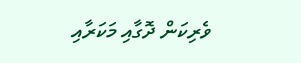ވެރިކަން ދޮގާއި މަކަރާއި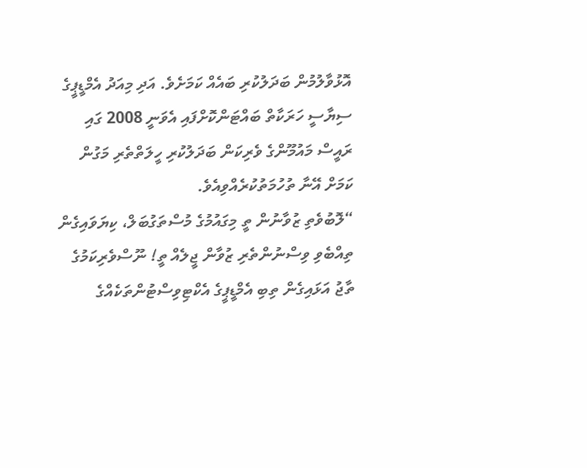އޮޅުވާލުމުން ބަދަލުކުރި ބައެއް ކަމަށެވެ. އަދި މިއަދު އެމްޑީޕީގެ ސިޔާސީ ހަރަކާތް ބައްޓަންކޮށްފައި އެވަނީ 2008 ގައި ރައީސް މައުމޫންގެ ވެރިކަން ބަދަލުކުރި ހީލަތްތެރި މަގުން ކަމަށް އޭނާ ތުހުމަތުކުރެއްވިއެވެ.
“ލޮބުވެތި ޒުވާނުން ތީ މިގައުމުގެ މުސްތަގުބަލް، ކިޔަވައިގެން ތިއްބެވި ވިސްނުންތެރި ޒުވާން ޖީލެއް ތީ! ނޫސްވެރިކަމުގެ ތާޖު އަޅައިގެން ތިބި އެމްޑީޕީގެ އެކްޓިވިސްޓުންތަކެއްގެ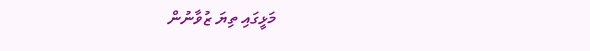މަޅީގައި ތިޔަ ޒުވާނުން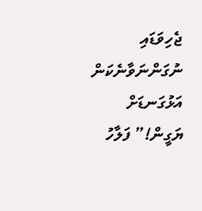ޖެހިވަޑައި ނުގަންނަވާނެކަން އަޅުގަނޑަށް ޔަގީން!” ފަލާހު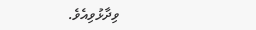ވިދާޅުވިއެވެ.